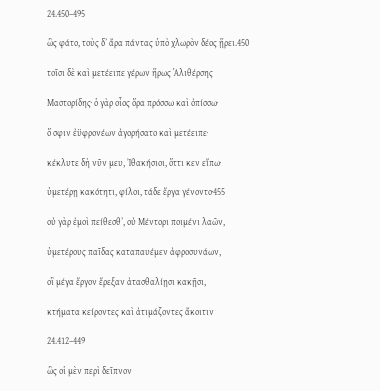24.450–495

ὣς φάτο, τοὺς δʼ ἄρα πάντας ὑπὸ χλωρὸν δέος ᾕρει.450

τοῖσι δὲ καὶ μετέειπε γέρων ἥρως Ἁλιθέρσης

Μαστορίδης· ὁ γὰρ οἶος ὅρα πρόσσω καὶ ὀπίσσω·

ὅ σφιν ἐϋφρονέων ἀγορήσατο καὶ μετέειπε·

κέκλυτε δὴ νῦν μευ, Ἰθακήσιοι, ὅττι κεν εἴπω·

ὑμετέρῃ κακότητι, φίλοι, τάδε ἔργα γένοντο·455

οὐ γὰρ ἐμοὶ πείθεσθʼ, οὐ Μέντορι ποιμένι λαῶν,

ὑμετέρους παῖδας καταπαυέμεν ἀφροσυνάων,

οἳ μέγα ἔργον ἔρεξαν ἀτασθαλίῃσι κακῇσι,

κτήματα κείροντες καὶ ἀτιμάζοντες ἄκοιτιν

24.412–449

ὣς οἱ μὲν περὶ δεῖπνον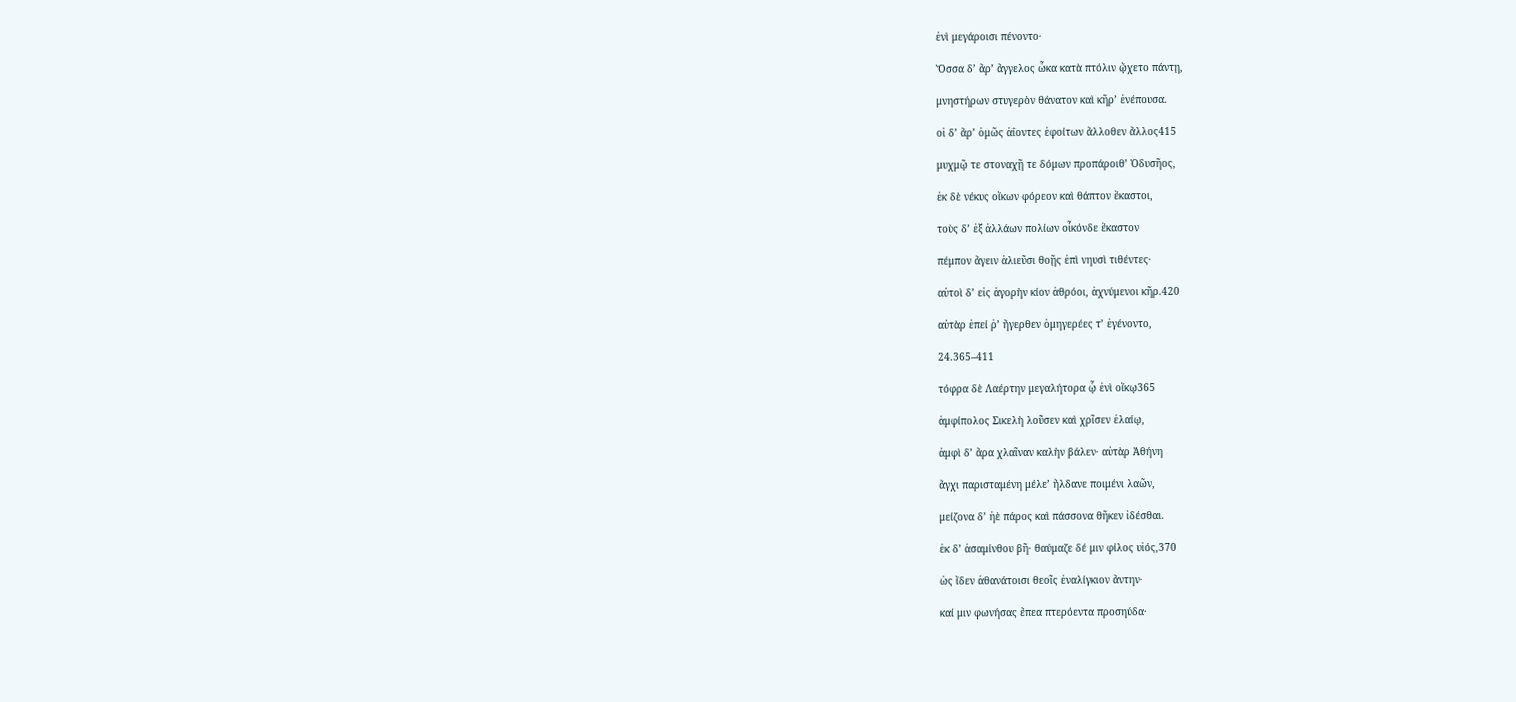ἐνὶ μεγάροισι πένοντο·

Ὄσσα δʼ ἄρʼ ἄγγελος ὦκα κατὰ πτόλιν ᾤχετο πάντῃ,

μνηστήρων στυγερὸν θάνατον καὶ κῆρʼ ἐνέπουσα.

οἱ δʼ ἄρʼ ὁμῶς ἀΐοντες ἐφοίτων ἄλλοθεν ἄλλος415

μυχμῷ τε στοναχῇ τε δόμων προπάροιθʼ Ὀδυσῆος,

ἐκ δὲ νέκυς οἴκων φόρεον καὶ θάπτον ἕκαστοι,

τοὺς δʼ ἐξ ἀλλάων πολίων οἶκόνδε ἕκαστον

πέμπον ἄγειν ἁλιεῦσι θοῇς ἐπὶ νηυσὶ τιθέντες·

αὐτοὶ δʼ εἰς ἀγορὴν κίον ἀθρόοι, ἀχνύμενοι κῆρ.420

αὐτὰρ ἐπεί ῥʼ ἤγερθεν ὁμηγερέες τʼ ἐγένοντο,

24.365–411

τόφρα δὲ Λαέρτην μεγαλήτορα ᾧ ἐνὶ οἴκῳ365

ἀμφίπολος Σικελὴ λοῦσεν καὶ χρῖσεν ἐλαίῳ,

ἀμφὶ δʼ ἄρα χλαῖναν καλὴν βάλεν· αὐτὰρ Ἀθήνη

ἄγχι παρισταμένη μέλεʼ ἤλδανε ποιμένι λαῶν,

μείζονα δʼ ἠὲ πάρος καὶ πάσσονα θῆκεν ἰδέσθαι.

ἐκ δʼ ἀσαμίνθου βῆ· θαύμαζε δέ μιν φίλος υἱός,370

ὡς ἴδεν ἀθανάτοισι θεοῖς ἐναλίγκιον ἄντην·

καί μιν φωνήσας ἔπεα πτερόεντα προσηύδα·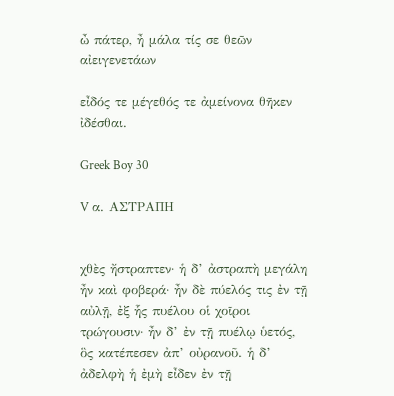ὦ πάτερ, ἦ μάλα τίς σε θεῶν αἰειγενετάων

εἶδός τε μέγεθός τε ἀμείνονα θῆκεν ἰδέσθαι.

Greek Boy 30

V α. ΑΣΤΡΑΠΗ


χθὲς ἤστραπτεν· ἡ δ’ ἀστραπὴ μεγάλη ἦν καὶ φοβερά· ἦν δὲ πύελός τις ἐν τῇ αὐλῇ, ἐξ ἧς πυέλου οἱ χοῖροι τρώγουσιν· ἦν δ’ ἐν τῇ πυέλῳ ὑετός, ὃς κατέπεσεν ἀπ’ οὐρανοῦ. ἡ δ’ ἀδελφὴ ἡ ἐμὴ εἶδεν ἐν τῇ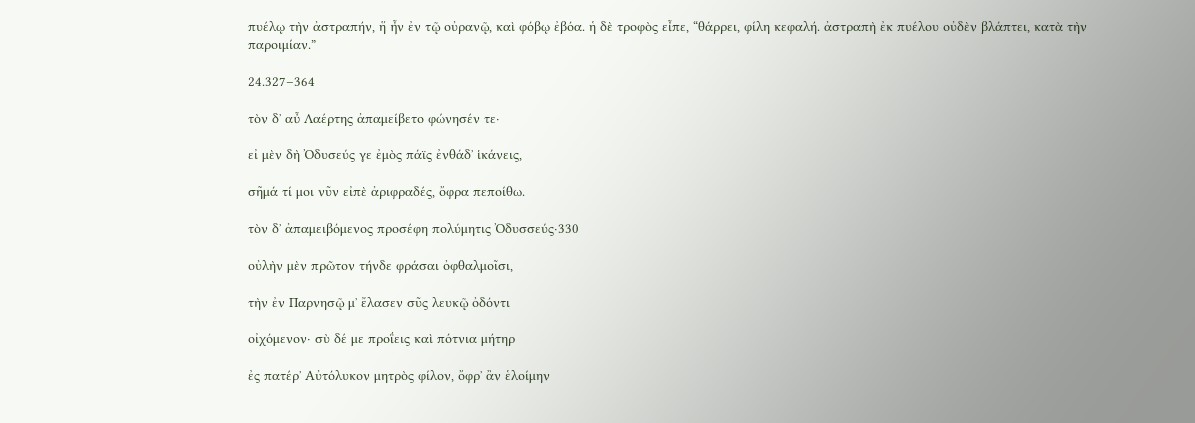πυέλῳ τὴν ἀστραπήν, ἥ ἦν ἐν τῷ οὐρανῷ, καὶ φόβῳ ἐβόα. ἡ δὲ τροφὸς εἶπε, “θάρρει, φίλη κεφαλή. ἀστραπὴ ἐκ πυέλου οὐδὲν βλάπτει, κατὰ τὴν παροιμίαν.”

24.327–364

τὸν δʼ αὖ Λαέρτης ἀπαμείβετο φώνησέν τε·

εἰ μὲν δὴ Ὀδυσεύς γε ἐμὸς πάϊς ἐνθάδʼ ἱκάνεις,

σῆμά τί μοι νῦν εἰπὲ ἀριφραδές, ὄφρα πεποίθω.

τὸν δʼ ἀπαμειβόμενος προσέφη πολύμητις Ὀδυσσεύς·330

οὐλὴν μὲν πρῶτον τήνδε φράσαι ὀφθαλμοῖσι,

τὴν ἐν Παρνησῷ μʼ ἔλασεν σῦς λευκῷ ὀδόντι

οἰχόμενον· σὺ δέ με προΐεις καὶ πότνια μήτηρ

ἐς πατέρʼ Αὐτόλυκον μητρὸς φίλον, ὄφρʼ ἂν ἑλοίμην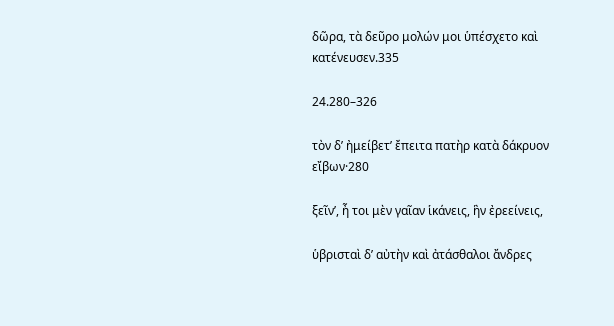δῶρα, τὰ δεῦρο μολών μοι ὑπέσχετο καὶ κατένευσεν.335

24.280–326

τὸν δʼ ἠμείβετʼ ἔπειτα πατὴρ κατὰ δάκρυον εἴβων·280

ξεῖνʼ, ἦ τοι μὲν γαῖαν ἱκάνεις, ἣν ἐρεείνεις,

ὑβρισταὶ δʼ αὐτὴν καὶ ἀτάσθαλοι ἄνδρες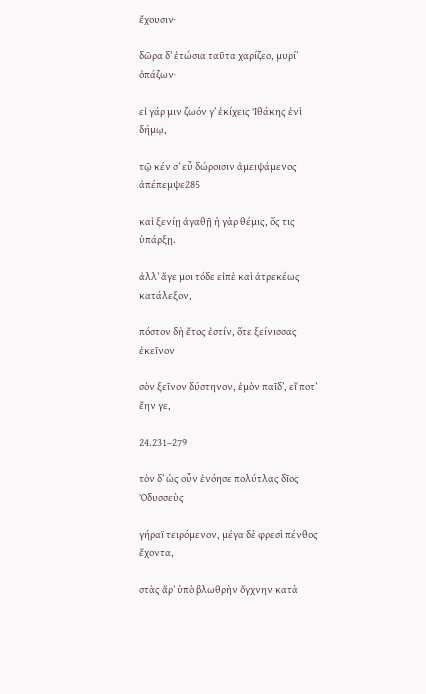ἔχουσιν·

δῶρα δʼ ἐτώσια ταῦτα χαρίζεο, μυρίʼ ὀπάζων·

εἰ γάρ μιν ζωόν γʼ ἐκίχεις Ἰθάκης ἐνὶ δήμῳ,

τῷ κέν σʼ εὖ δώροισιν ἀμειψάμενος ἀπέπεμψε285

καὶ ξενίῃ ἀγαθῇ ἡ γὰρ θέμις, ὅς τις ὑπάρξῃ.

ἀλλʼ ἄγε μοι τόδε εἰπὲ καὶ ἀτρεκέως κατάλεξον,

πόστον δὴ ἔτος ἐστίν, ὅτε ξείνισσας ἐκεῖνον

σὸν ξεῖνον δύστηνον, ἐμὸν παῖδʼ, εἴ ποτʼ ἔην γε,

24.231–279

τὸν δʼ ὡς οὖν ἐνόησε πολύτλας δῖος Ὀδυσσεὺς

γήραϊ τειρόμενον, μέγα δὲ φρεσὶ πένθος ἔχοντα,

στὰς ἄρʼ ὑπὸ βλωθρὴν ὄγχνην κατὰ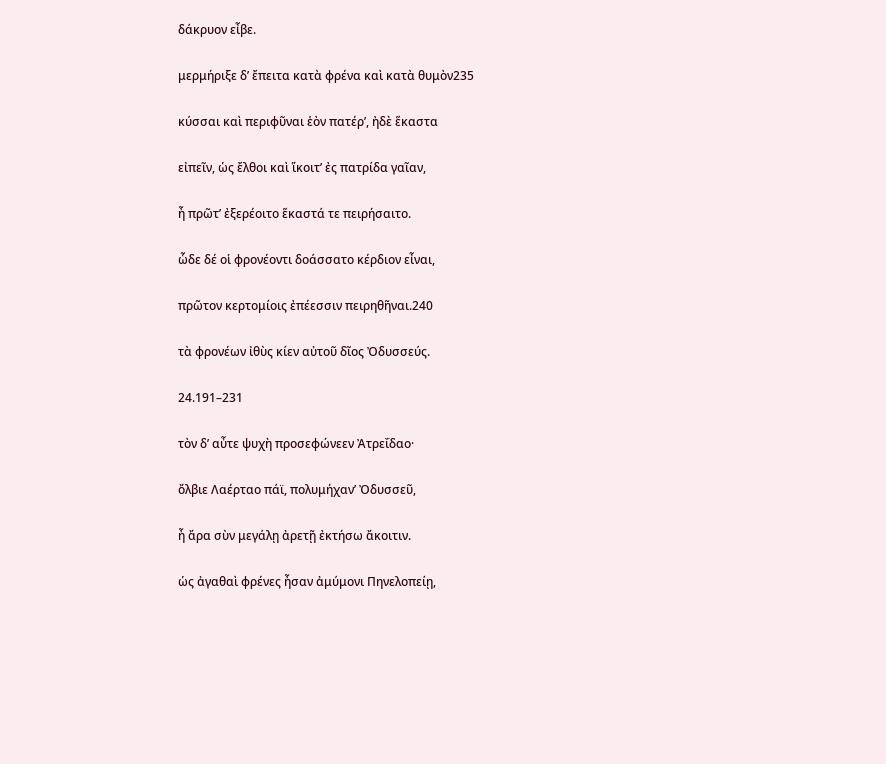δάκρυον εἶβε.

μερμήριξε δʼ ἔπειτα κατὰ φρένα καὶ κατὰ θυμὸν235

κύσσαι καὶ περιφῦναι ἑὸν πατέρʼ, ἠδὲ ἕκαστα

εἰπεῖν, ὡς ἔλθοι καὶ ἵκοιτʼ ἐς πατρίδα γαῖαν,

ἦ πρῶτʼ ἐξερέοιτο ἕκαστά τε πειρήσαιτο.

ὧδε δέ οἱ φρονέοντι δοάσσατο κέρδιον εἶναι,

πρῶτον κερτομίοις ἐπέεσσιν πειρηθῆναι.240

τὰ φρονέων ἰθὺς κίεν αὐτοῦ δῖος Ὀδυσσεύς.

24.191–231

τὸν δʼ αὖτε ψυχὴ προσεφώνεεν Ἀτρεΐδαο·

ὄλβιε Λαέρταο πάϊ, πολυμήχανʼ Ὀδυσσεῦ,

ἦ ἄρα σὺν μεγάλῃ ἀρετῇ ἐκτήσω ἄκοιτιν.

ὡς ἀγαθαὶ φρένες ἦσαν ἀμύμονι Πηνελοπείῃ,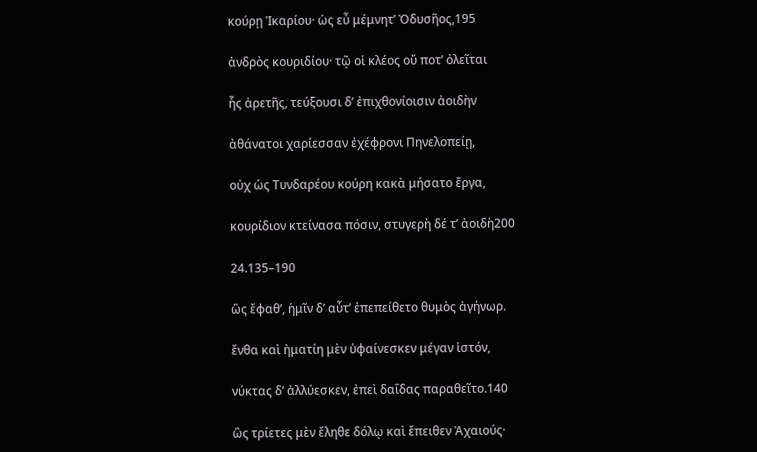κούρῃ Ἰκαρίου· ὡς εὖ μέμνητʼ Ὀδυσῆος,195

ἀνδρὸς κουριδίου· τῷ οἱ κλέος οὔ ποτʼ ὀλεῖται

ἧς ἀρετῆς, τεύξουσι δʼ ἐπιχθονίοισιν ἀοιδὴν

ἀθάνατοι χαρίεσσαν ἐχέφρονι Πηνελοπείῃ,

οὐχ ὡς Τυνδαρέου κούρη κακὰ μήσατο ἔργα,

κουρίδιον κτείνασα πόσιν, στυγερὴ δέ τʼ ἀοιδὴ200

24.135–190

ὣς ἔφαθʼ, ἡμῖν δʼ αὖτʼ ἐπεπείθετο θυμὸς ἀγήνωρ.

ἔνθα καὶ ἠματίη μὲν ὑφαίνεσκεν μέγαν ἱστόν,

νύκτας δʼ ἀλλύεσκεν, ἐπεὶ δαΐδας παραθεῖτο.140

ὣς τρίετες μὲν ἔληθε δόλῳ καὶ ἔπειθεν Ἀχαιούς·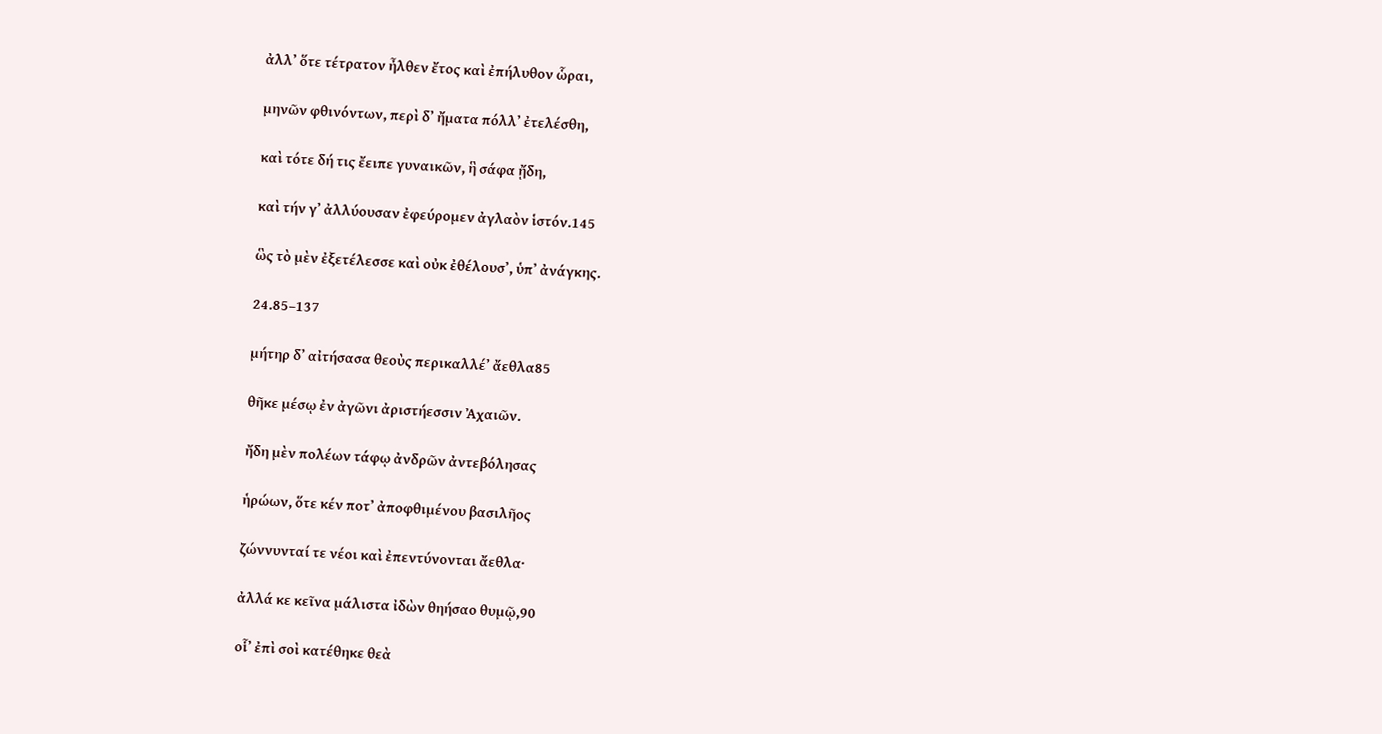ἀλλʼ ὅτε τέτρατον ἦλθεν ἔτος καὶ ἐπήλυθον ὧραι,

μηνῶν φθινόντων, περὶ δʼ ἤματα πόλλʼ ἐτελέσθη,

καὶ τότε δή τις ἔειπε γυναικῶν, ἣ σάφα ᾔδη,

καὶ τήν γʼ ἀλλύουσαν ἐφεύρομεν ἀγλαὸν ἱστόν.145

ὣς τὸ μὲν ἐξετέλεσσε καὶ οὐκ ἐθέλουσʼ, ὑπʼ ἀνάγκης.

24.85–137

μήτηρ δʼ αἰτήσασα θεοὺς περικαλλέʼ ἄεθλα85

θῆκε μέσῳ ἐν ἀγῶνι ἀριστήεσσιν Ἀχαιῶν.

ἤδη μὲν πολέων τάφῳ ἀνδρῶν ἀντεβόλησας

ἡρώων, ὅτε κέν ποτʼ ἀποφθιμένου βασιλῆος

ζώννυνταί τε νέοι καὶ ἐπεντύνονται ἄεθλα·

ἀλλά κε κεῖνα μάλιστα ἰδὼν θηήσαο θυμῷ,90

οἷʼ ἐπὶ σοὶ κατέθηκε θεὰ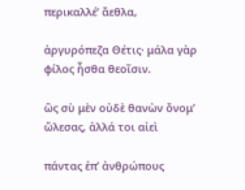περικαλλέʼ ἄεθλα,

ἀργυρόπεζα Θέτις· μάλα γὰρ φίλος ἦσθα θεοῖσιν.

ὣς σὺ μὲν οὐδὲ θανὼν ὄνομʼ ὤλεσας, ἀλλά τοι αἰεὶ

πάντας ἐπʼ ἀνθρώπους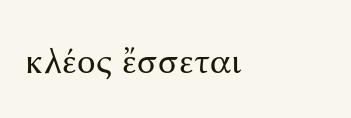κλέος ἔσσεται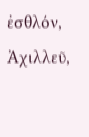ἐσθλόν, Ἀχιλλεῦ,